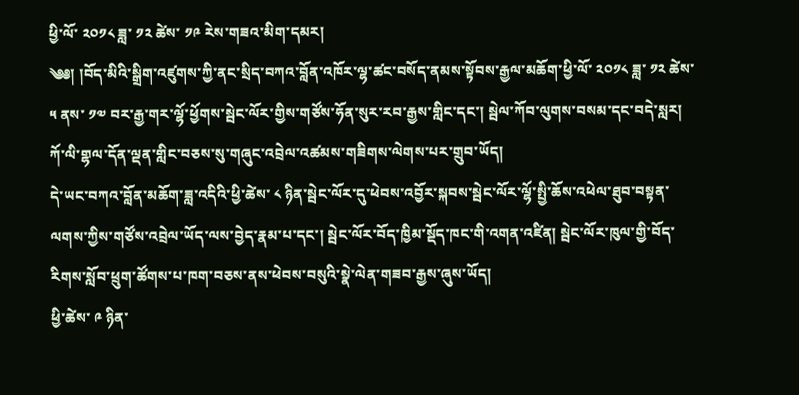ཕྱི་ལོ་ ༢༠༡༨ ཟླ་ ༡༢ ཚེས་ ༡༩ རེས་གཟའ་མིག་དམར།
༄༅། །བོད་མིའི་སྒྲིག་འཛུགས་ཀྱི་ནང་སྲིད་བཀའ་བློན་འཁོར་ལྷ་ཚང་བསོད་ནམས་སྟོབས་རྒྱལ་མཆོག་ཕྱི་ལོ་ ༢༠༡༨ ཟླ་ ༡༢ ཚེས་ ༥ ནས་ ༡༧ བར་རྒྱ་གར་ལྷོ་ཕྱོགས་སྦེང་ལོར་གྱིས་གཙོས་ཧོན་སུར་རབ་རྒྱས་གླིང་དང་། སྦེལ་ཀོབ་ལུགས་བསམ་དང་བདེ་སླར། ཀོ་ལི་གྷལ་དོན་ལྡན་གླིང་བཅས་སུ་གཞུང་འབྲེལ་འཚམས་གཟིགས་ལེགས་པར་གྲུབ་ཡོད།
དེ་ཡང་བཀའ་བློན་མཆོག་ཟླ་འདིའི་ཕྱི་ཚེས་ ༨ ཉིན་སྦེང་ལོར་དུ་ཕེབས་འབྱོར་སྐབས་སྦེང་ལོར་ལྷོ་སྤྱི་ཆོས་འཕེལ་ཐུབ་བསྟན་ལགས་ཀྱིས་གཙོས་འབྲེལ་ཡོད་ལས་བྱེད་རྣམ་པ་དང་། སྦེང་ལོར་བོད་ཁྱིམ་སྡོད་ཁང་གི་འགན་འཛིན། སྦེང་ལོར་ཁུལ་གྱི་བོད་རིགས་སློབ་ཕྲུག་ཚོགས་པ་ཁག་བཅས་ནས་ཕེབས་བསུའི་སྣེ་ལེན་གཟབ་རྒྱས་ཞུས་ཡོད།
ཕྱི་ཚེས་ ༩ ཉིན་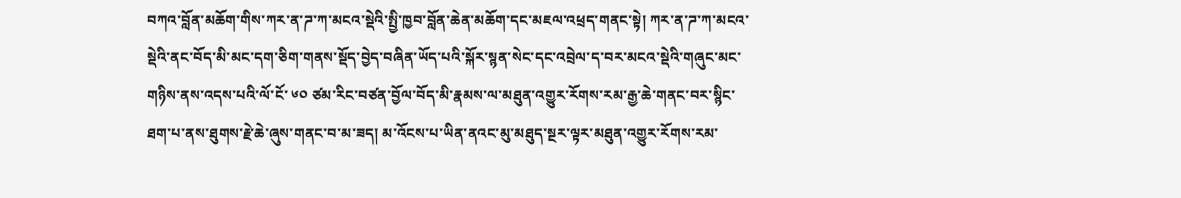བཀའ་བློན་མཆོག་གིས་ཀར་ན་ཌ་ཀ་མངའ་སྡེའི་སྤྱི་ཁྱབ་བློན་ཆེན་མཆོག་དང་མཇལ་འཕྲད་གནང་སྟེ། ཀར་ན་ཌ་ཀ་མངའ་སྡེའི་ནང་བོད་མི་མང་དག་ཅིག་གནས་སྡོད་བྱེད་བཞིན་ཡོད་པའི་སྐོར་སྙན་སེང་དང་འབྲེལ་ད་བར་མངའ་སྡེའི་གཞུང་མང་གཉིས་ནས་འདས་པའི་ལོ་ངོ་ ༦༠ ཙམ་རིང་བཙན་བྱོལ་བོད་མི་རྣམས་ལ་མཐུན་འགྱུར་རོགས་རམ་རྒྱ་ཆེ་གནང་བར་སྙིང་ཐག་པ་ནས་ཐུགས་རྗེ་ཆེ་ཞུས་གནང་བ་མ་ཟད། མ་འོངས་པ་ཡིན་ནའང་མུ་མཐུད་སྔར་ལྟར་མཐུན་འགྱུར་རོགས་རམ་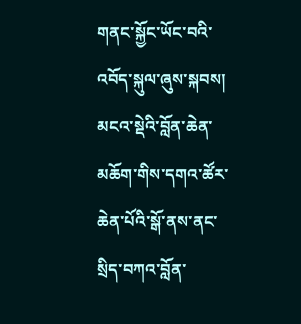གནང་སྐྱོང་ཡོང་བའི་འབོད་སྐུལ་ཞུས་སྐབས། མངའ་སྡེའི་བློན་ཆེན་མཆོག་གིས་དགའ་ཚོར་ཆེན་པོའི་སྒོ་ནས་ནང་སྲིད་བཀའ་བློན་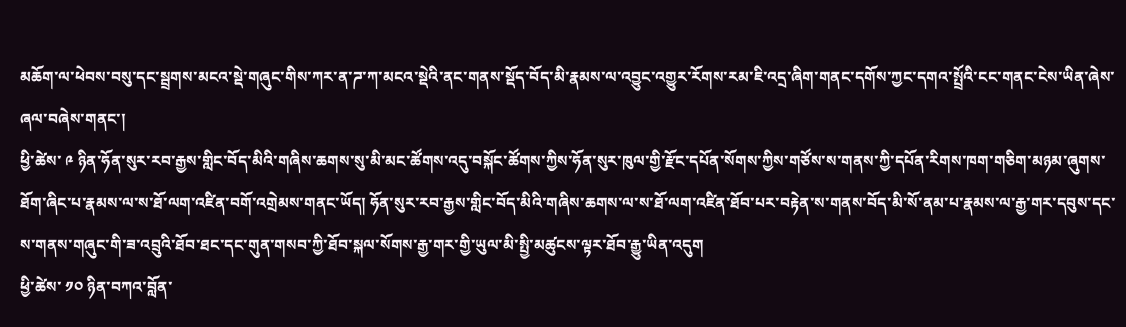མཆོག་ལ་ཕེབས་བསུ་དང་སྦྲགས་མངའ་སྡེ་གཞུང་གིས་ཀར་ན་ཌ་ཀ་མངའ་སྡེའི་ནང་གནས་སྡོད་བོད་མི་རྣམས་ལ་འབྱུང་འགྱུར་རོགས་རམ་ཇི་འདྲ་ཞིག་གནང་དགོས་ཀྱང་དགའ་སྤྲོའི་ངང་གནང་ངེས་ཡིན་ཞེས་ཞལ་བཞེས་གནང་།
ཕྱི་ཚེས་ ༩ ཉིན་ཧོན་སུར་རབ་རྒྱས་གླིང་བོད་མིའི་གཞིས་ཆགས་སུ་མི་མང་ཚོགས་འདུ་བསྐོང་ཚོགས་ཀྱིས་ཧོན་སུར་ཁུལ་གྱི་རྫོང་དཔོན་སོགས་ཀྱིས་གཙོས་ས་གནས་ཀྱི་དཔོན་རིགས་ཁག་གཅིག་མཉམ་ཞུགས་ཐོག་ཞིང་པ་རྣམས་ལ་ས་ཐོ་ལག་འཛིན་བགོ་འགྲེམས་གནང་ཡོད། ཧོན་སུར་རབ་རྒྱས་གླིང་བོད་མིའི་གཞིས་ཆགས་ལ་ས་ཐོ་ལག་འཛིན་ཐོབ་པར་བརྟེན་ས་གནས་བོད་མི་སོ་ནམ་པ་རྣམས་ལ་རྒྱ་གར་དབུས་དང་ས་གནས་གཞུང་གི་ཟ་འབྲུའི་ཐོབ་ཐང་དང་གུན་གསབ་ཀྱི་ཐོབ་སྐལ་སོགས་རྒྱ་གར་གྱི་ཡུལ་མི་སྤྱི་མཚུངས་ལྟར་ཐོབ་རྒྱུ་ཡིན་འདུག
ཕྱི་ཚེས་ ༡༠ ཉིན་བཀའ་བློན་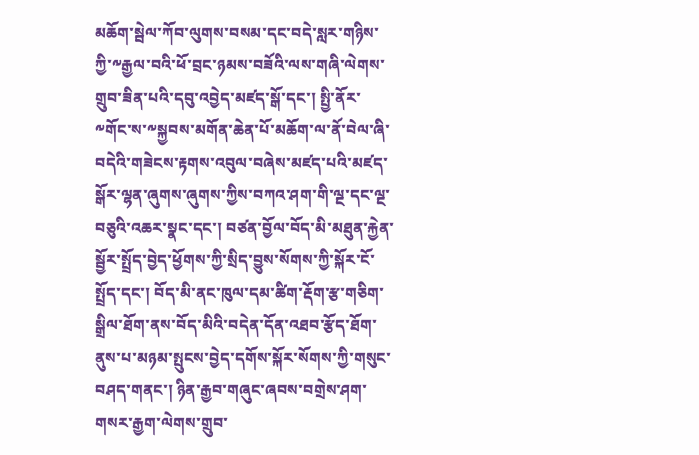མཆོག་སྦེལ་ཀོབ་ལུགས་བསམ་དང་བདེ་སླར་གཉིས་ཀྱི་༸རྒྱལ་བའི་ཕོ་བྲང་ཉམས་བཟོའི་ལས་གཞི་ལེགས་གྲུབ་ཟིན་པའི་དབུ་འབྱེད་མཛད་སྒོ་དང་། སྤྱི་ནོར་༸གོང་ས་༸སྐྱབས་མགོན་ཆེན་པོ་མཆོག་ལ་ནོ་བེལ་ཞི་བདེའི་གཟེངས་རྟགས་འབུལ་བཞེས་མཛད་པའི་མཛད་སྒོར་ལྷན་ཞུགས་ཞུགས་ཀྱིས་བཀའ་ཤག་གི་ལྔ་དང་ལྔ་བཅུའི་འཆར་སྣང་དང་། བཙན་བྱོལ་བོད་མི་མཐུན་རྐྱེན་སྦྱོར་སྤྲོད་བྱེད་ཕྱོགས་ཀྱི་སྲིད་བྱུས་སོགས་ཀྱི་སྐོར་ངོ་སྤྲོད་དང་། བོད་མི་ནང་ཁུལ་དམ་ཚིག་རྡོག་རྩ་གཅིག་སྒྲིལ་ཐོག་ནས་བོད་མིའི་བདེན་དོན་འཐབ་རྩོད་ཐོག་ནུས་པ་མཉམ་སྤུངས་བྱེད་དགོས་སྐོར་སོགས་ཀྱི་གསུང་བཤད་གནང་། ཉིན་རྒྱབ་གཞུང་ཞབས་བགྲེས་ཤག་གསར་རྒྱག་ལེགས་གྲུབ་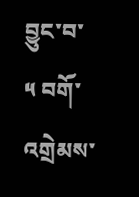བྱུང་བ་ ༥ བགོ་འགྲེམས་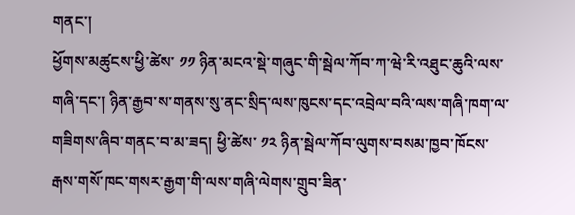གནང་།
ཕྱོགས་མཚུངས་ཕྱི་ཚེས་ ༡༡ ཉིན་མངའ་སྡེ་གཞུང་གི་སྦེལ་ཀོབ་ཀ་ཝེ་རི་འཐུང་ཆུའི་ལས་གཞི་དང་། ཉིན་རྒྱབ་ས་གནས་སུ་ནང་སྲིད་ལས་ཁུངས་དང་འབྲེལ་བའི་ལས་གཞི་ཁག་ལ་གཟིགས་ཞིབ་གནང་བ་མ་ཟད། ཕྱི་ཚེས་ ༡༢ ཉིན་སྦེལ་ཀོབ་ལུགས་བསམ་ཁྱབ་ཁོངས་རྒས་གསོ་ཁང་གསར་རྒྱག་གི་ལས་གཞི་ལེགས་གྲུབ་ཟིན་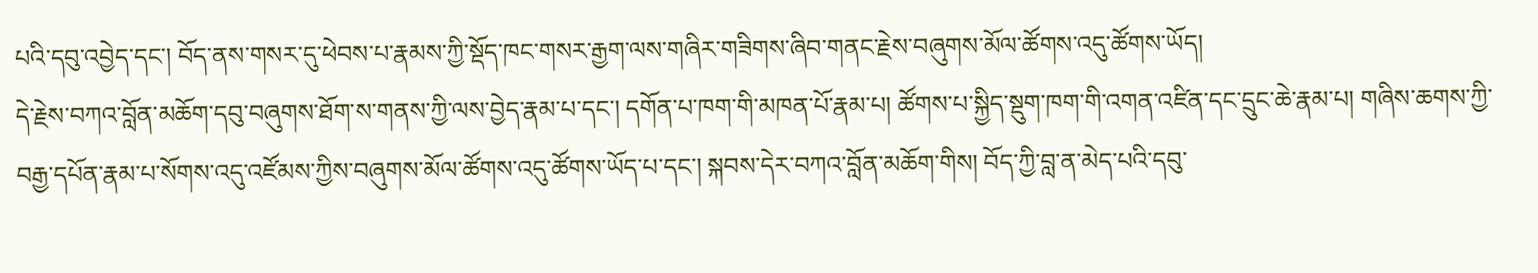པའི་དབུ་འབྱེད་དང་། བོད་ནས་གསར་དུ་ཕེབས་པ་རྣམས་ཀྱི་སྡོད་ཁང་གསར་རྒྱག་ལས་གཞིར་གཟིགས་ཞིབ་གནང་རྗེས་བཞུགས་མོལ་ཚོགས་འདུ་ཚོགས་ཡོད།
དེ་རྗེས་བཀའ་བློན་མཆོག་དབུ་བཞུགས་ཐོག་ས་གནས་ཀྱི་ལས་བྱེད་རྣམ་པ་དང་། དགོན་པ་ཁག་གི་མཁན་པོ་རྣམ་པ། ཚོགས་པ་སྐྱིད་སྡུག་ཁག་གི་འགན་འཛིན་དང་དྲུང་ཆེ་རྣམ་པ། གཞིས་ཆགས་ཀྱི་བརྒྱ་དཔོན་རྣམ་པ་སོགས་འདུ་འཛོམས་ཀྱིས་བཞུགས་མོལ་ཚོགས་འདུ་ཚོགས་ཡོད་པ་དང་། སྐབས་དེར་བཀའ་བློན་མཆོག་གིས། བོད་ཀྱི་བླ་ན་མེད་པའི་དབུ་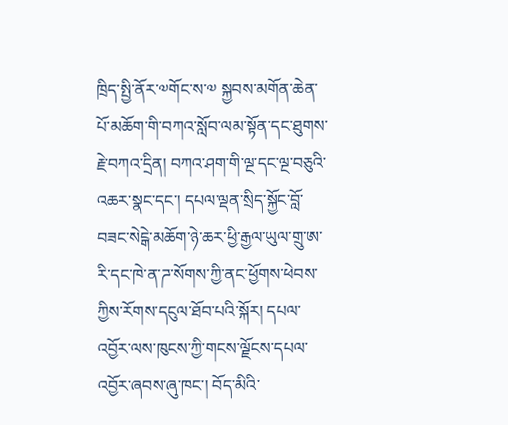ཁྲིད་སྤྱི་ནོར་༧གོང་ས་༧ སྐྱབས་མགོན་ཆེན་པོ་མཆོག་གི་བཀའ་སློབ་ལམ་སྟོན་དང་ཐུགས་རྗེ་བཀའ་དྲིན། བཀའ་ཤག་གི་ལྔ་དང་ལྔ་བཅུའི་འཆར་སྣང་དང་། དཔལ་ལྡན་སྲིད་སྐྱོང་བློ་བཟང་སེངྒེ་མཆོག་ཉེ་ཆར་ཕྱི་རྒྱལ་ཡུལ་གྲུ་ཨ་རི་དང་ཁེ་ན་ཌ་སོགས་ཀྱི་ནང་ཕྱོགས་ཕེབས་ཀྱིས་རོགས་དངུལ་ཐོབ་པའི་སྐོར། དཔལ་འབྱོར་ལས་ཁུངས་ཀྱི་གངས་ལྗོངས་དཔལ་འབྱོར་ཞབས་ཞུ་ཁང་། བོད་མིའི་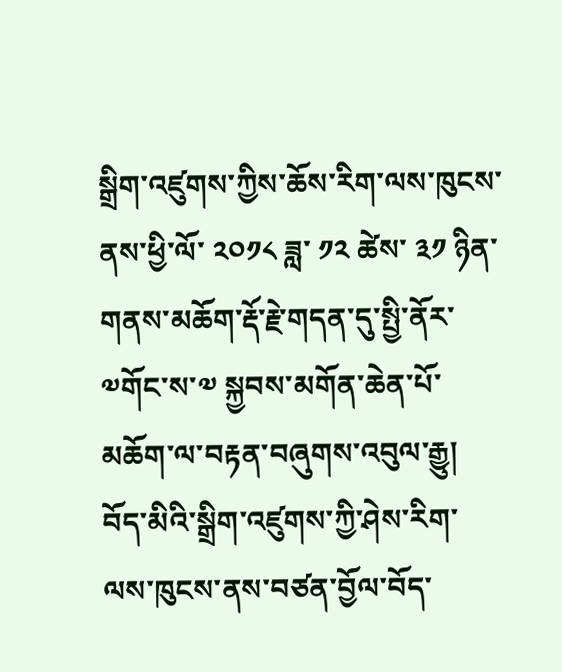སྒྲིག་འཛུགས་ཀྱིས་ཆོས་རིག་ལས་ཁུངས་ནས་ཕྱི་ལོ་ ༢༠༡༨ ཟླ་ ༡༢ ཚེས་ ༣༡ ཉིན་གནས་མཆོག་རྡོ་རྗེ་གདན་དུ་སྤྱི་ནོར་༧གོང་ས་༧ སྐྱབས་མགོན་ཆེན་པོ་མཆོག་ལ་བརྟན་བཞུགས་འབུལ་རྒྱུ། བོད་མིའི་སྒྲིག་འཛུགས་ཀྱི་ཤེས་རིག་ལས་ཁུངས་ནས་བཙན་བྱོལ་བོད་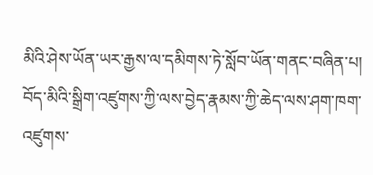མིའི་ཤེས་ཡོན་ཡར་རྒྱས་ལ་དམིགས་ཏེ་སློབ་ཡོན་གནང་བཞིན་པ། བོད་མིའི་སྒྲིག་འཛུགས་ཀྱི་ལས་བྱེད་རྣམས་ཀྱི་ཆེད་ལས་ཤག་ཁག་འཛུགས་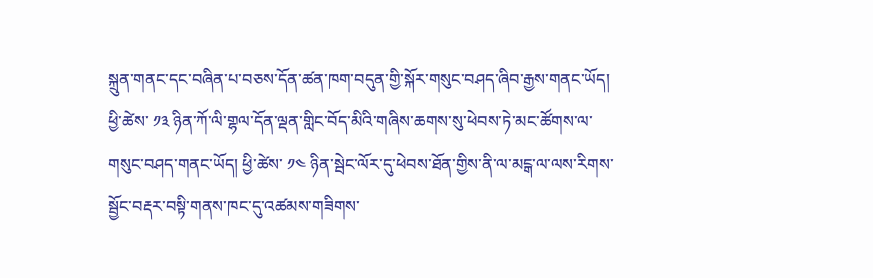སྐྲུན་གནང་དང་བཞིན་པ་བཅས་དོན་ཚན་ཁག་བདུན་གྱི་སྐོར་གསུང་བཤད་ཞིབ་རྒྱས་གནང་ཡོད།
ཕྱི་ཚེས་ ༡༣ ཉིན་ཀོ་ལི་གྷལ་དོན་ལྡན་གླིང་བོད་མིའི་གཞིས་ཆགས་སུ་ཕེབས་ཏེ་མང་ཚོགས་ལ་གསུང་བཤད་གནང་ཡོད། ཕྱི་ཚེས་ ༡༤ ཉིན་སྦེང་ལོར་དུ་ཕེབས་ཐོན་གྱིས་ནི་ལ་མངྒ་ལ་ལས་རིགས་སྦྱོང་བརྡར་བསྟི་གནས་ཁང་དུ་འཚམས་གཟིགས་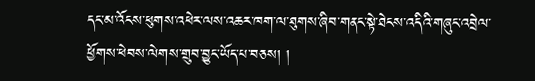དང་མ་འོངས་ཕུགས་འཕེར་ལས་འཆར་ཁག་ལ་ཐུགས་ཞིབ་གནང་སྟེ་ཐེངས་འདིའི་གཞུང་འབྲེལ་ཕྱོགས་ཕེབས་ལེགས་གྲུབ་བྱུང་ཡོད་པ་བཅས། །